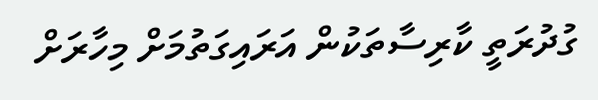ގުދުރަތީ ކާރިސާތަކުން އަރައިގަތުމަށް މިހާރަށް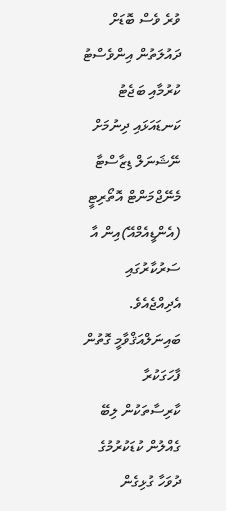ވުރެ ވެސް ބޮޑަށް ދައުލަތުން އިންވެސްޓު ކުރުމާއި ބަޖެޓު ކަނޑައަޅައި ދިނުމަށް ނޭޝަނަލް ޑިޒާސްޓާ މެނޭޖްމަންޓް އޮތޯރިޓީ (އެންޑީއެމްއޭ)އިން އާ ސަރުކާރުގައި އެދިއްޖެއެވެ.
ބައިނަލްއަޤްވާމީ ގޮތުން ފާހަގަކުރާ ކާރިސާތަކުން ލިބޭ ގެއްލުން ކުޑަކުރުމުގެ ދުވަހާ ގުޅިގެން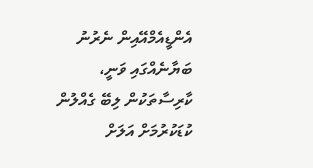އެންޑީއެމްއޭއިން ނެރުނު ބަޔާނެއްގައި ވަނީ، ކާރިސާތަކުން ލިބޭ ގެއްލުން ކުޑަކުރުމަށް އަލަށް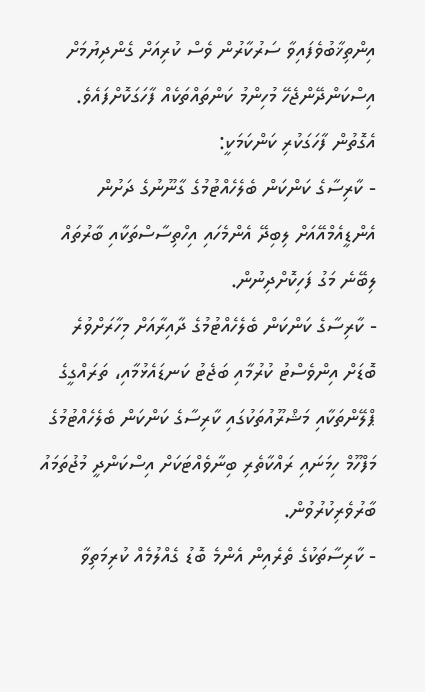އިންތިޚާބުވެފައިވާ ސަރުކާރުން ވެސް ކުރިއަށް ގެންދިޔުމަށް އިސްކަންދޭންޖެހޭ މުހިންމު ކަންތައްތަކެއް ފާހަގަކޮށްފައެވެ.
އެގޮތުން ފާހަގަކުރި ކަންކަމަކީ:
- ކާރިސާގެ ކަންކަން ބެލެހެއްޓުމުގެ ގާނޫނުގެ ދަށުން އެންޑީއެމްއޭއަށް ލިބިދޭ އެންމެހައި އިހްތިސާސްތަކާއި ބާރުތައް ލިބޭނެ މަގު ފަހިކޮށްދިނުން.
- ކާރިސާގެ ކަންކަން ބެލެހެއްޓުމުގެ ދާއިރާއަށް މިހާރަށްވުރެ ބޮޑަށް އިންވެސްޓު ކުރުމާއި ބަޖެޓު ކަނޑައެޅުމާއި، ތަރައްގީގެ ޕްލޭންތަކާއި މަޝްރޫއުތަކުގައި ކާރިސާގެ ކަންކަން ބެލެހެއްޓުމުގެ މަފްހޫމް ހިމަނައި ރައްކާތެރި ބިނާވެއްޓަކަށް އިސްކަންދީ މުޖުތަމައު ބާރުވެރިކުރުވުން.
- ކާރިސާތަކުގެ ތެރެއިން އެންމެ ބޮޑު ގެއްލުމެއް ކުރިމަތިވާ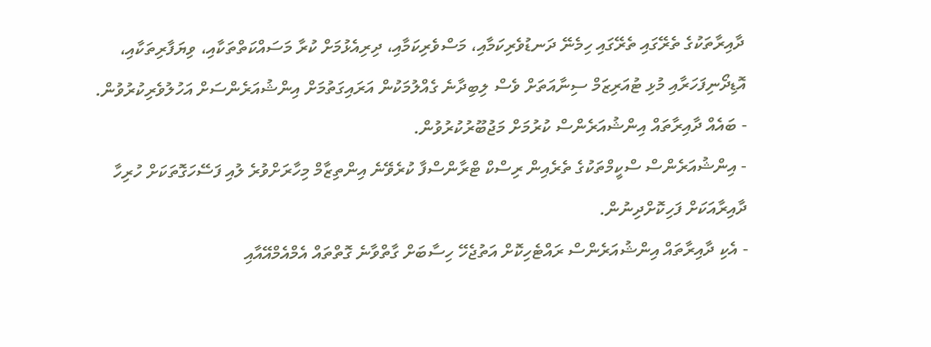ދާއިރާތަކުގެ ތެރޭގައި ތެރޭގައި ހިމެނޭ ދަނޑުވެރިކަމާއި، މަސްވެރިކަމާއި، ދިރިއެޅުމަށް ކުރާ މަސައްކަތްތަކާއި، ވިޔަފާރިތަކާއި، އޮޑިދޯނިފަހަރާއި މުޅި ޓުއަރިޒަމް ސިނާއަތަށް ވެސް ލިބިދާނެ ގެއްލުމަކުން އަރައިގަތުމަށް އިންޝުއަރެންސަށް އަހުލުވެރިކުރުވުން.
- ބައެއް ދާއިރާތައް އިންޝުއަރެންސް ކުރުމަށް މަޖުބޫރުކުރުވުން.
- އިންޝުއަރެންސް ސްކީމްތަކުގެ ތެރެއިން ރިސްކް ޓްރާންސްފާ ކުރެވޭނެ އިންތިޒާމް މިހާރަށްވުރެ ލުއި ފަސޭހަގޮތަކަށް ހުރިހާ ދާއިރާއަކަށް ފަހިކޮށްދިނުން.
- އެކި ދާއިރާތައް އިންޝުއަރެންސް ރައްޓެހިކޮށް އަތުޖެހޭ ހިސާބަށް ގާތްވާނެ ގޮތްތައް އެމްއެމްއޭއާއި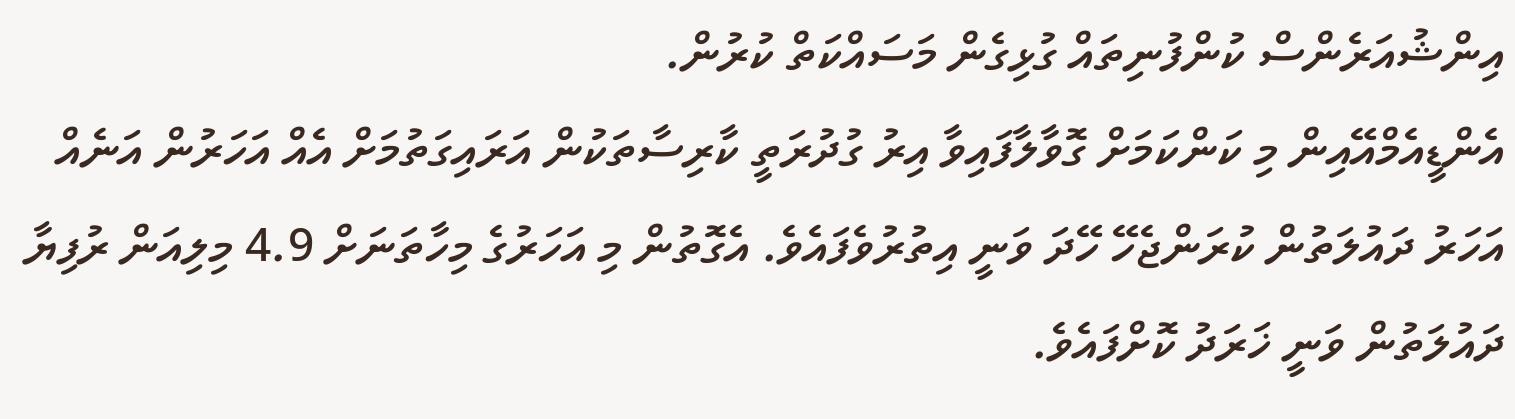އިންޝުއަރެންސް ކުންފުނިތައް ގުޅިގެން މަސައްކަތް ކުރުން.
އެންޑީއެމްއޭއިން މި ކަންކަމަށް ގޮވާލާފައިވާ އިރު ގުދުރަތީ ކާރިސާތަކުން އަރައިގަތުމަށް އެއް އަހަރުން އަނެއް އަހަރު ދައުލަތުން ކުރަންޖެހޭ ހޭދަ ވަނީ އިތުރުވެފައެވެ. އެގޮތުން މި އަހަރުގެ މިހާތަނަށް 4.9 މިލިއަން ރުފިޔާ ދައުލަތުން ވަނީ ޚަރަދު ކޮށްފައެވެ.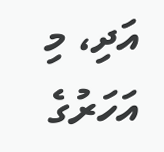އަދި، މި އަހަރުގެ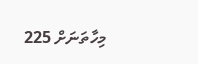މިހާތަނަށް 225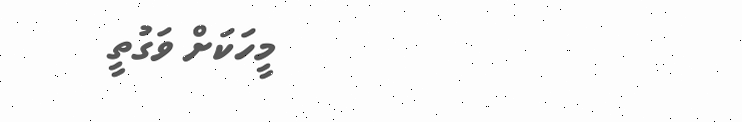މީހަކަށް ވަގުތީ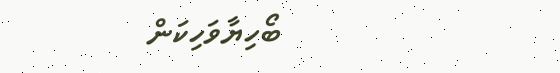ބޯހިޔާވަހިކަން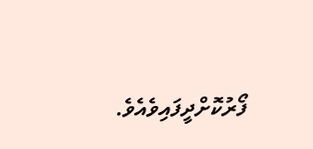ފޯރުކޮށްދީފައިވެއެވެ.